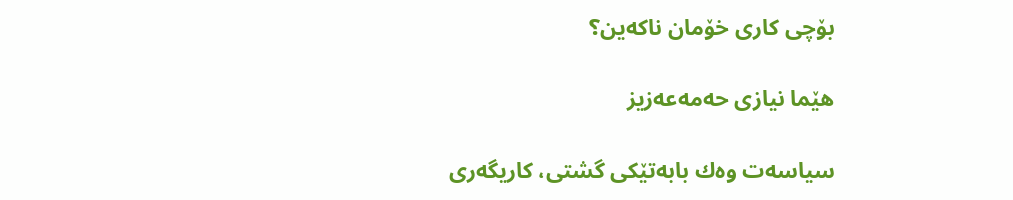بۆچی كاری خۆمان ناكه‌ین؟

هێما نیازی حه‌مه‌عه‌زیز

سیاسه‌ت وه‌ك بابه‌تێكی گشتی، كاریگه‌ری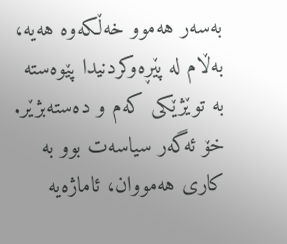به‌سه‌ر هه‌موو خه‌ڵكه‌وه‌ هه‌یه‌، به‌ڵام له‌ پێڕه‌وكردنیدا پێوه‌سته‌ به‌ توێژێكی كه‌م و ده‌سته‌بژێر. خۆ ئه‌گه‌ر سیاسه‌ت بوو به‌ كاری هه‌مووان، ئاماژه‌یه‌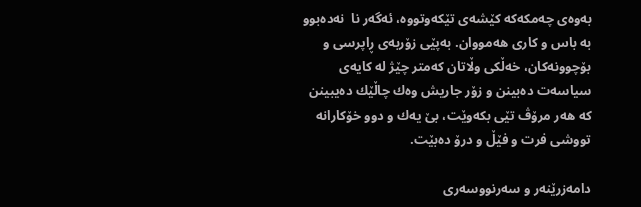به‌وه‌ی چه‌مكه‌كه‌ كێشه‌ی تێكه‌وتووه‌، ئه‌گه‌ر نا  نه‌ده‌بوو به‌ باس و كاری هه‌مووان. به‌پێی زۆربه‌ی ڕاپرسی و بۆچوونه‌كان، خه‌ڵكی وڵاتان كه‌متر چێژ له‌ كایه‌ی سیاسه‌ت ده‌بینن و زۆر جاریش وه‌ك چاڵێك ده‌یبینن كه‌ هه‌ر مرۆڤ تێی بكه‌وێت، بێ یه‌ك و دوو خۆكارانه‌ تووشی فرت و فێڵ و درۆ ده‌بێت.

دامه‌زرێنه‌ر و سه‌رنووسه‌ری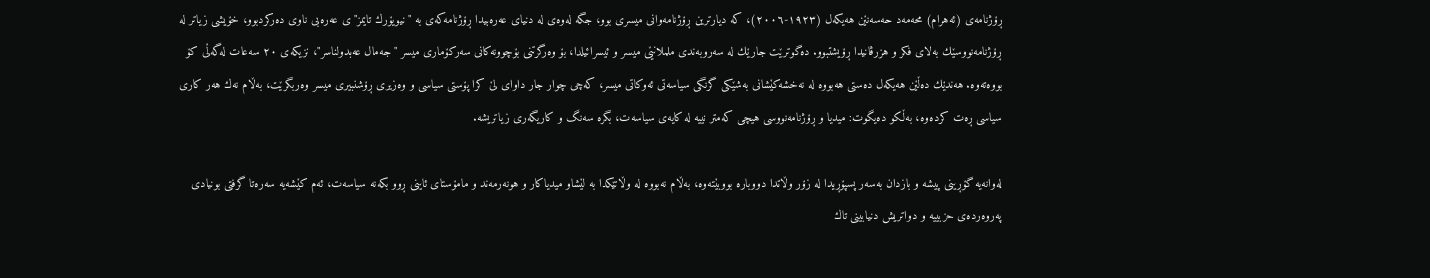ڕۆژنامه‌ی (ئه‌هرام) محه‌مه‌د حه‌سه‌نێن هه‌یكه‌ل (١٩٢٣-٢٠٠٦)، كه‌ دیارترین ڕۆژنامه‌وانی میسری بوو، جگه‌ له‌وه‌ی له‌ دنیای عه‌ره‌بیدا ڕۆژنامه‌كه‌ی به‌ "نیویۆرك تایمز"ی عه‌ره‌بی ناوی ده‌ركردبوو، خۆیشی زیاتر له‌ ڕۆژنامه‌نووسێك به‌لای فكر و هزرڤانیدا ڕۆیشتبوو. ده‌گوترێت جارێك له‌ سه‌روبه‌ندی ململانێی میسر و ئیسرائیلدا، بۆ وه‌رگرتنی بۆچوونه‌كانی سه‌ركۆماری میسر "جه‌مال عه‌بدولناسر"، نزیكه‌ی ٢٠ سه‌عات له‌گه‌ڵی كۆ بووه‌ته‌وه‌. هه‌ندێك ده‌ڵێن هه‌یكه‌ل ده‌ستی هه‌بووه‌ له‌ نه‌خشه‌كێشانی به‌شێكی گرنگی سیاسه‌تی ئه‌وكاتی میسر، كه‌چی چوار جار داوای لێ كرا پۆستی سیاسی و وه‌زیری ڕۆشنبیری میسر وه‌ربگرێت، به‌ڵام نه‌ك هه‌ر كاری سیاسی ڕه‌ت كرده‌وه‌، به‌ڵكو ده‌یگوت: میدیا و ڕۆژنامه‌نووسی هیچی كه‌متر نییه‌ له‌ كایه‌ی سیاسه‌ت، بگره‌ سه‌نگ و كاریگه‌ری زیاتریشه‌.

له‌وانه‌یه‌ گۆڕینی پیشه‌ و بازدان به‌سه‌ر پسپۆڕیدا له‌ زۆر وڵاتدا دووباره‌ بووبێته‌وه‌، به‌ڵام نه‌بووه‌ له‌ وڵاتێكدا به‌ لێشاو میدیاكار و هونه‌رمه‌ند و مامۆستای ئاینی ڕوو بكه‌نه‌ سیاسه‌ت، ئه‌م كێشه‌یه‌ سه‌ره‌تا گرفتی بونیادی په‌روه‌رده‌ی حزبییه‌ و دواتریش دنیابینی تاك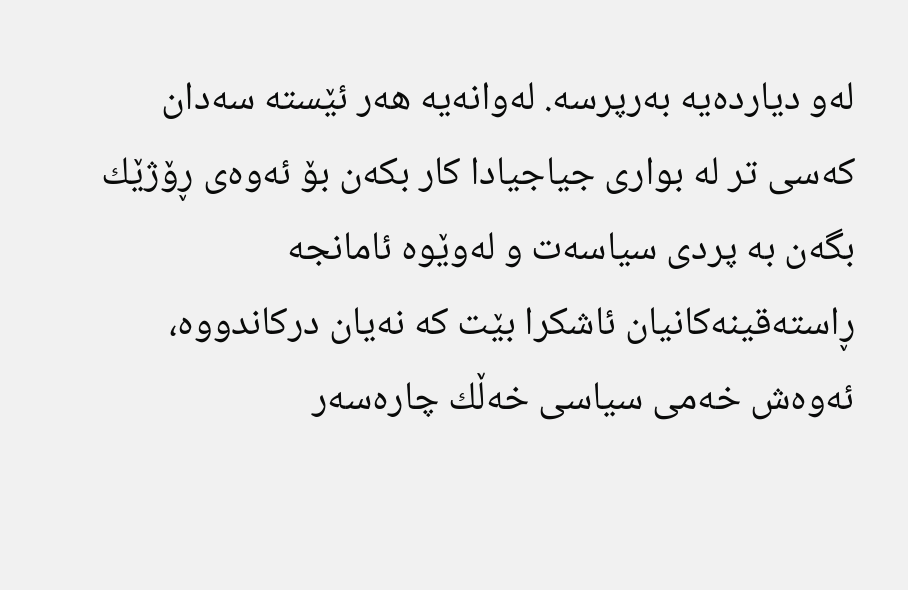له‌و دیارده‌یه‌ به‌رپرسه‌. له‌وانه‌یه‌ هه‌ر ئێسته‌ سه‌دان كه‌سی تر له‌ بواری جیاجیادا كار بكه‌ن بۆ ئه‌وه‌ی ڕۆژێك بگه‌ن به‌ پردی سیاسه‌ت و له‌وێوه‌ ئامانجه‌ ڕاسته‌قینه‌كانیان ئاشكرا بێت كه‌ نه‌یان دركاندووه‌، ئه‌وه‌ش خه‌می سیاسی خه‌ڵك چاره‌سه‌ر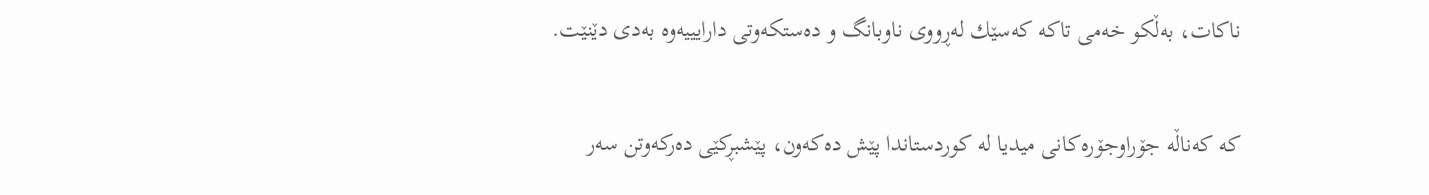ناكات، به‌ڵكو خه‌می تاكه‌ كه‌سێك له‌ڕووی ناوبانگ و ده‌ستكه‌وتی دارایییه‌وه‌ به‌دی دێنێت.

كه‌ كه‌ناڵه‌ جۆراوجۆره‌كانی میدیا له‌ كوردستاندا پێش ده‌كه‌ون، پێشبڕكێی ده‌ركه‌وتن سه‌ر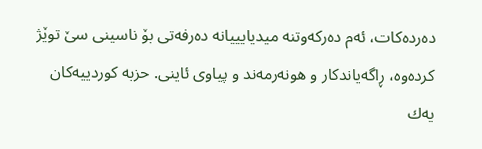ده‌رده‌كات، ئه‌م ده‌ركه‌وتنه‌ میدیایییانه‌ ده‌رفه‌تی بۆ ناسینی سێ توێژ كرده‌وه‌، ڕاگه‌یاندكار و هونه‌رمه‌ند و پیاوی ئاینی. حزبه‌ كوردییه‌كان یه‌ك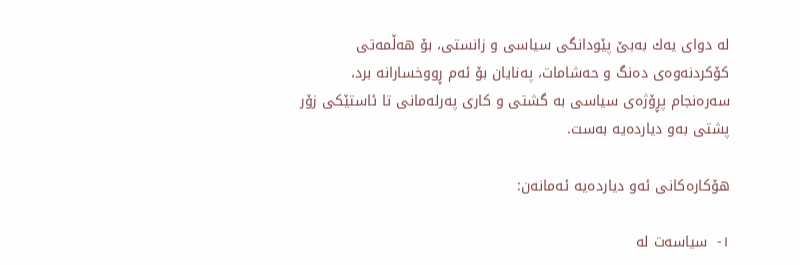له‌ دوای یه‌ك به‌بێ پێودانگی سیاسی و زانستی، بۆ هه‌ڵمه‌تی كۆكردنه‌وه‌ی ده‌نگ و حه‌شامات، په‌نایان بۆ ئه‌م ڕووخسارانه‌ برد، سه‌ره‌نجام پڕۆژه‌ی سیاسی به‌ گشتی و كاری په‌رله‌مانی تا ئاستێكی زۆر پشتی به‌و دیارده‌یه‌ به‌ست.

هۆكاره‌كانی ئه‌و دیارده‌یه‌ ئه‌مانه‌ن:

١-  سیاسه‌ت له‌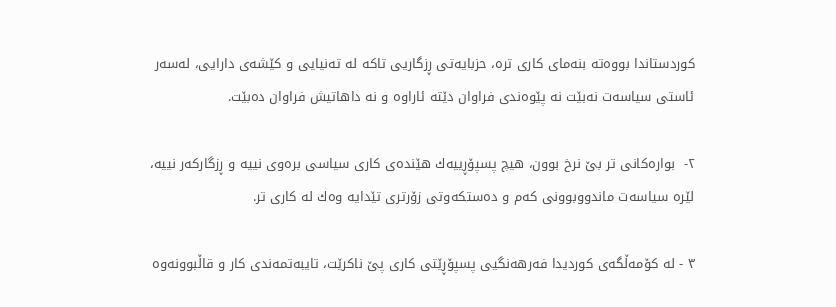كوردستاندا بووه‌ته‌ بنه‌مای كاری تره‌، حزبایه‌تی ڕزگاریی تاكه‌ له‌ ته‌نیایی و كێشه‌ی دارایی، له‌سه‌ر ئاستی سیاسه‌ت نه‌بێت نه‌ پێوه‌ندی فراوان دێته‌ ئاراوه‌ و نه‌ داهاتیش فراوان ده‌بێت.

٢-  بواره‌كانی تر بێ نرخ بوون، هیچ پسپۆڕییه‌ك هێنده‌ی كاری سیاسی بره‌وی نییه‌ و ڕزگاركه‌ر نییه‌، لێره‌ سیاسه‌ت ماندووبوونی كه‌م و ده‌ستكه‌وتی زۆرتری تێدایه‌ وه‌ك له‌ كاری تر.

٣ - له‌ كۆمه‌ڵگه‌ی كوردیدا فه‌رهه‌نگیی پسپۆڕێتی كاری پێ ناكرێت، تایبه‌تمه‌ندی كار و قاڵبوونه‌وه‌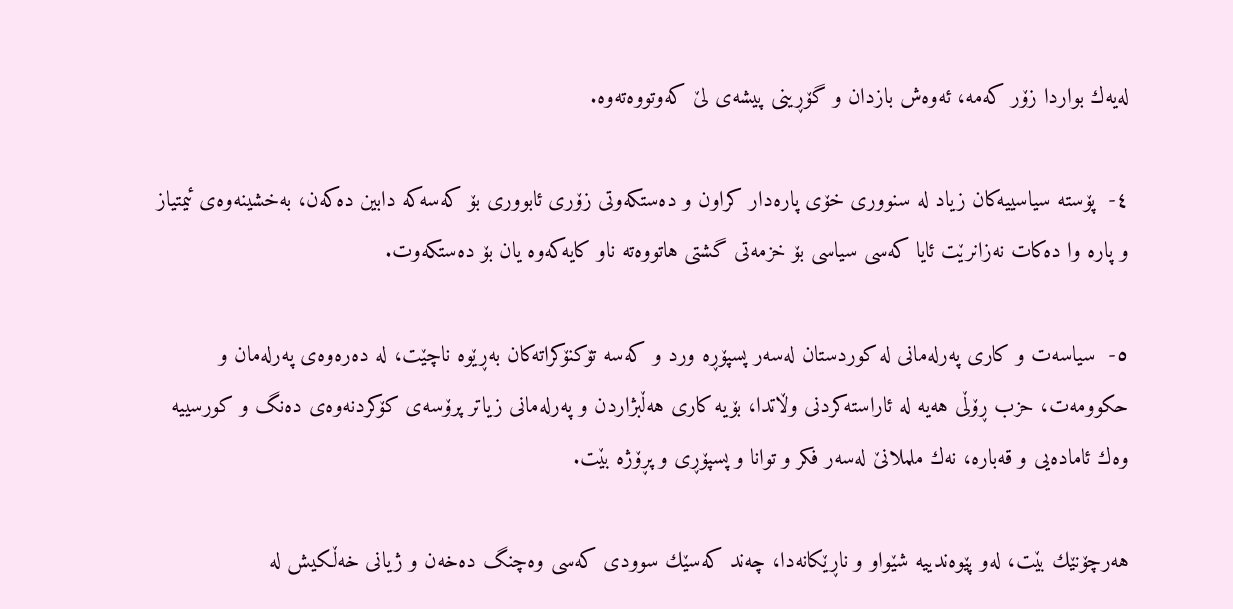له‌یه‌ك بواردا زۆر كه‌مه‌، ئه‌وه‌ش بازدان و گۆڕینی پیشه‌ی لێ كه‌وتووه‌ته‌وه‌.

٤-  پۆسته‌ سیاسییه‌كان زیاد له‌ سنووری خۆی پاره‌دار كراون و ده‌ستكه‌وتی زۆری ئابووری بۆ كه‌سه‌كه‌ دابین ده‌كه‌ن، به‌خشینه‌وه‌ی ئیمتیاز و پاره‌ وا ده‌كات نه‌زانرێت ئایا كه‌سی سیاسی بۆ خزمه‌تی گشتی هاتووه‌ته‌ ناو كایه‌كه‌وه‌ یان بۆ ده‌ستكه‌وت.

٥-  سیاسه‌ت و كاری په‌رله‌مانی له‌ كوردستان له‌سه‌ر پسپۆڕه‌ ورد و كه‌سه‌ تۆكنۆكراته‌كان به‌ڕێوه‌ ناچێت، له‌ ده‌ره‌وه‌ی په‌رله‌مان و حكوومه‌ت، حزب ڕۆڵی هه‌یه‌ له‌ ئاراسته‌كردنی وڵاتدا، بۆیه‌ كاری هه‌ڵبژاردن و په‌رله‌مانی زیاتر پرۆسه‌ی كۆكردنه‌وه‌ی ده‌نگ و كورسییه‌ وه‌ك ئاماده‌یی و قه‌باره‌، نه‌ك ململانێ له‌سه‌ر فكر و توانا و پسپۆڕی و پڕۆژه‌ بێت.

هه‌رچۆنێك بێت، له‌و پێوه‌ندییه‌ شێواو و ناڕێكانه‌دا، چه‌ند كه‌سێك سوودی كه‌سی وه‌چنگ ده‌خه‌ن و ژیانی خه‌ڵكیش له‌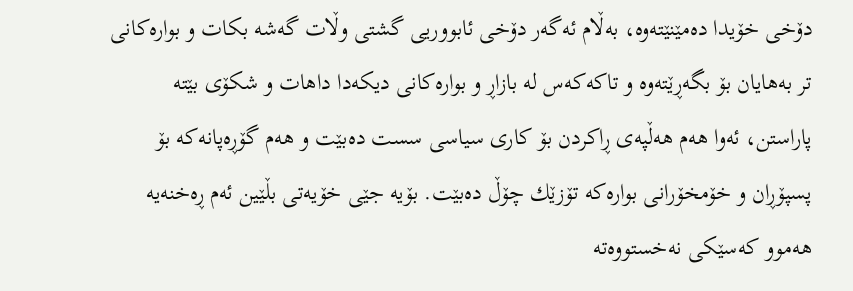دۆخی خۆیدا ده‌مێنێته‌وه‌، به‌ڵام ئه‌گه‌ر دۆخی ئابووریی گشتی وڵات گه‌شه‌ بكات و بواره‌كانی تر به‌هایان بۆ بگه‌ڕێته‌وه‌ و تاكه‌كه‌س له‌ بازاڕ و بواره‌كانی دیكه‌دا داهات و شكۆی بێته‌ پاراستن، ئه‌وا هه‌م هه‌ڵپه‌ی ڕاكردن بۆ كاری سیاسی سست ده‌بێت و هه‌م گۆڕه‌پانه‌كه‌ بۆ پسپۆڕان و خۆمخۆرانی بواره‌كه‌ تۆزێك چۆڵ ده‌بێت. بۆیه‌ جێی خۆیه‌تى بڵێین ئه‌م ڕه‌خنه‌یه‌ هه‌موو كه‌سێكى نه‌خستووه‌ته‌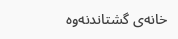خانه‌ى گشتاندنه‌وه‌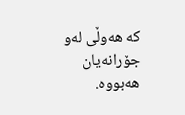كه‌ هه‌وڵى له‌و جۆرانه‌یان هه‌بووه‌.